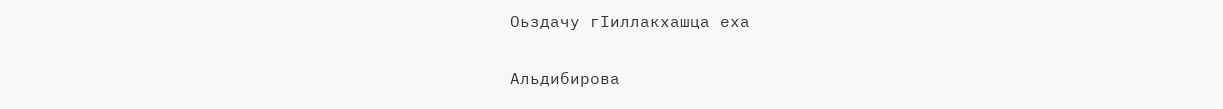Оьздачу гIиллакхашца еха

Альдибирова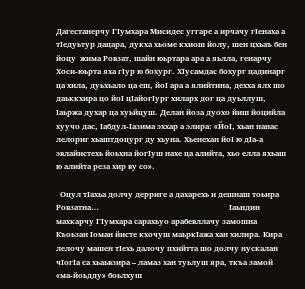Дагестанерчу ГIумхара Мисидес уггаре а ирчачу гIенаха а тIедуьтур дацара, дукха хьоме кхиош йолу, шен цхьаъ бен йоцу  жима Ровзат, шайн юьртара ара а яьлла, генарчу Хоси-юьрта яха гIур ю бохург. ХIусамдас бохург цадинарг ца хила, дуьхьало ца еш, йоI ара а ялийтина, дехха ялх шо даьккхира цо йоI цIайогIург хиларх дог ца дуьллуш, Iаьржа духар ца хуьйцуш. Делан йоза дуохо йиш йоцийла хуучо дас, Iабдул-Iазима эххар а элира: «ЙоI, хьан нанас лелориг хьаштдоцург ду хьуна. Хьенехан йоI ю дIа-а эвлайистехь йоьхна йогIуш нахе ца алийта, хьо елла яхьаш ю алийта реза хир ву со».

  Оцул тІахьа долчу дерриге а дахарехь и дешнаш тоьира Ровзатна…                                                                 Iаьндин махкарчу ГIумхара сарахьуо арабевллачу замошна Къоьзан Iоман йисте кхочуш маьркIажа хан хилира. Кира лелочу машен тIехь далочу пхийтта шо долчу нускалан чIогIа са хьаьвзира – ламаз хан туьлуш яра, ткъа замой «ма-йоьдду» боьлхуш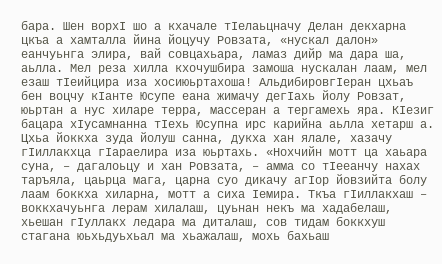бара. Шен ворхI шо а кхачале тIелаьцначу Делан декхарна цкъа а хамталла йина йоцучу Ровзата, «нускал далон» еанчуьнга элира, вай совцахьара, ламаз дийр ма дара ша, аьлла. Мел реза хилла кхочушбира замоша нускалан лаам, мел езаш тIеийцира иза хосиюьртахоша! АльдибировгIеран цхьаъ бен воцчу кIанте Юсупе еана жимачу дегIахь йолу Ровзат, юьртан а нус хиларе терра, массеран а тергамехь яра. КIезиг бацара хIусамнанна тIехь Юсупна ирс карийна аьлла хетарш а. Цхьа йоккха зуда йолуш санна, дукха хан ялале, хазачу гIиллакхца гIараелира иза юьртахь. «Нохчийн мотт ца хаьара суна, – дагалоьцу и хан Ровзата, – амма со тIееанчу нахах таръяла, цаьрца мага, царна суо дикачу агIор йовзийта болу лаам боккха хиларна, мотт а сиха Iемира. Ткъа гIиллакхаш – воккхачуьнга лерам хилалаш, цуьнан некъ ма хадабелаш, хьешан гIуллакх ледара ма диталаш, сов тидам боккхуш стагана юьхьдуьхьал ма хьажалаш, мохь бахьаш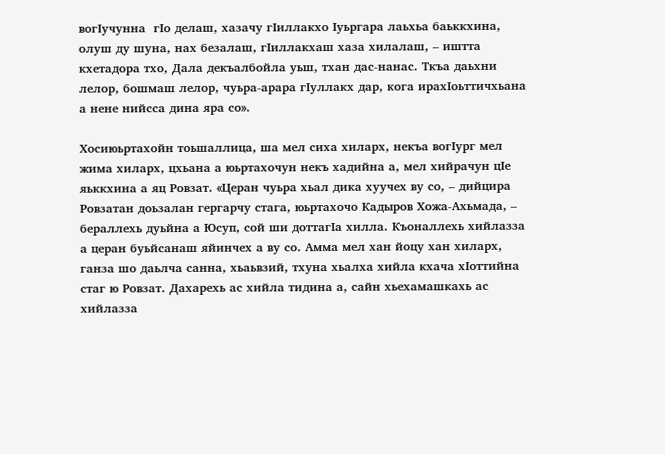вогIучунна  гIо делаш, хазачу гIиллакхо Iуьргара лаьхьа баьккхина, олуш ду шуна, нах безалаш, гIиллакхаш хаза хилалаш, – иштта кхетадора тхо, Дала декъалбойла уьш, тхан дас-нанас. Ткъа даьхни лелор, бошмаш лелор, чуьра-арара гIуллакх дар, кога ирахIоьттичхьана а нене нийсса дина яра со».

Хосиюьртахойн тоьшаллица, ша мел сиха хиларх, некъа вогIург мел жима хиларх, цхьана а юьртахочун некъ хадийна а, мел хийрачун цIе яьккхина а яц Ровзат. «Церан чуьра хьал дика хуучех ву со, – дийцира Ровзатан доьзалан гергарчу стага, юьртахочо Кадыров Хожа-Ахьмада, – бераллехь дуьйна а Юсуп, сой ши доттагІа хилла. Къоналлехь хийлазза а церан буьйсанаш яйинчех а ву со. Амма мел хан йоцу хан хиларх, ганза шо даьлча санна, хьаьвзий, тхуна хьалха хийла кхача хIоттийна стаг ю Ровзат. Дахарехь ас хийла тидина а, сайн хьехамашкахь ас хийлазза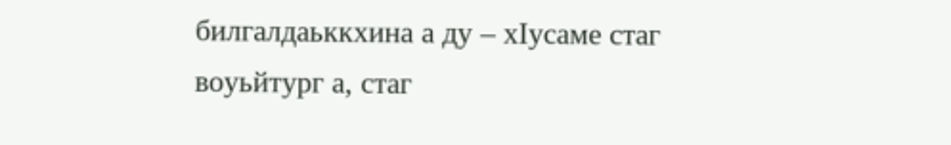билгалдаьккхина а ду – хIусаме стаг воуьйтург а, стаг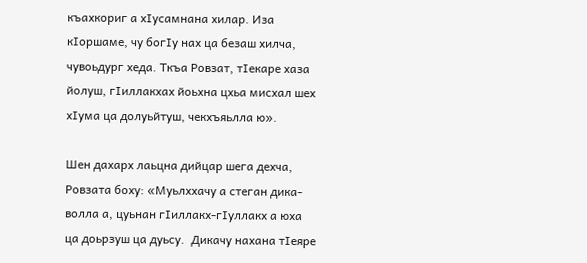къахкориг а хIусамнана хилар. Иза кIоршаме, чу богIу нах ца безаш хилча, чувоьдург хеда. Ткъа Ровзат, тIекаре хаза йолуш, гIиллакхах йоьхна цхьа мисхал шех хIума ца долуьйтуш, чекхъяьлла ю».

Шен дахарх лаьцна дийцар шега дехча, Ровзата боху: «Муьлххачу а стеган дика-волла а, цуьнан гIиллакх-гIуллакх а юха ца доьрзуш ца дуьсу.  Дикачу нахана тIеяре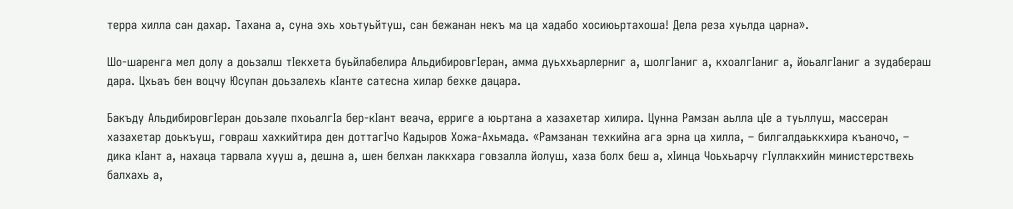терра хилла сан дахар. Тахана а, суна эхь хоьтуьйтуш, сан бежанан некъ ма ца хадабо хосиюьртахоша! Дела реза хуьлда царна».

Шо-шаренга мел долу а доьзалш тIекхета буьйлабелира АльдибировгIеран, амма дуьххьарлерниг а, шолгIаниг а, кхоалгIаниг а, йоьалгIаниг а зудабераш дара. Цхьаъ бен воцчу Юсупан доьзалехь кIанте сатесна хилар бехке дацара.

Бакъду АльдибировгIеран доьзале пхоьалгIа бер-кIант веача, ерриге а юьртана а хазахетар хилира. Цунна Рамзан аьлла цIе а туьллуш, массеран хазахетар доькъуш, говраш хахкийтира ден доттагIчо Кадыров Хожа-Ахьмада. «Рамзанан техкийна ага эрна ца хилла, – билгалдаьккхира къаночо, – дика кIант а, нахаца тарвала хууш а, дешна а, шен белхан лаккхара говзалла йолуш, хаза болх беш а, хIинца Чоьхьарчу гIуллакхийн министерствехь балхахь а,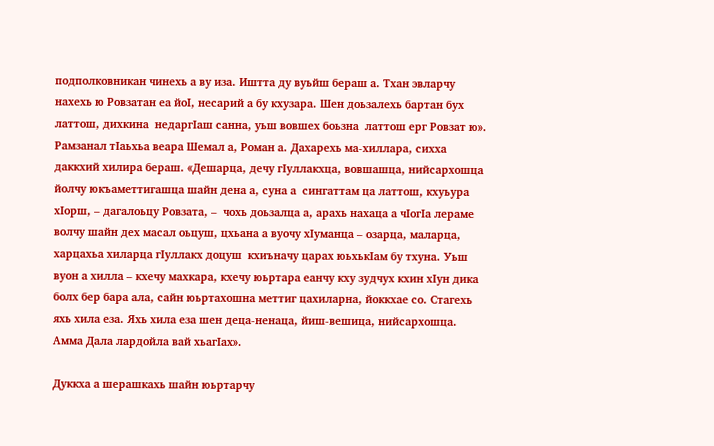подполковникан чинехь а ву иза. Иштта ду вуьйш бераш а. Тхан эвларчу нахехь ю Ровзатан еа йоI, несарий а бу кхузара. Шен доьзалехь бартан бух латтош, дихкина  недаргIаш санна, уьш вовшех боьзна  латтош ерг Ровзат ю».                                                                                                                                                                         Рамзанал тIаьхьа веара Шемал а, Роман а. Дахарехь ма-хиллара, сихха даккхий хилира бераш. «Дешарца, дечу гIуллакхца, вовшашца, нийсархошца йолчу юкъаметтигашца шайн дена а, суна а  сингаттам ца латтош, кхуьура хIорш, – дагалоьцу Ровзата, –  чохь доьзалца а, арахь нахаца а чIогIа лераме волчу шайн дех масал оьцуш, цхьана а вуочу хIуманца – озарца, маларца, харцахьа хиларца гIуллакх доцуш  кхиъначу царах юьхькIам бу тхуна. Уьш вуон а хилла – кхечу махкара, кхечу юьртара еанчу кху зудчух кхин хIун дика болх бер бара ала, сайн юьртахошна меттиг цахиларна, йоккхае со. Стагехь яхь хила еза. Яхь хила еза шен деца-ненаца, йиш-вешица, нийсархошца. Амма Дала лардойла вай хьагIах».

Дуккха а шерашкахь шайн юьртарчу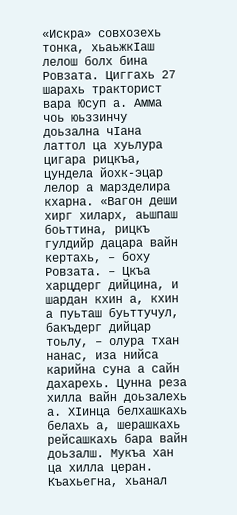«Искра» совхозехь тонка, хьаьжкIаш лелош болх бина Ровзата. Циггахь 27 шарахь тракторист вара Юсуп а. Амма чоь юьззинчу доьзална чIана латтол ца хуьлура цигара рицкъа, цундела йохк-эцар лелор а марзделира кхарна. «Вагон деши хирг хиларх, аьшпаш боьттина, рицкъ гулдийр дацара вайн кертахь, – боху Ровзата. – Цкъа харцдерг дийцина, и шардан кхин а, кхин а пуьташ буьттучул, бакъдерг дийцар тоьлу, – олура тхан нанас, иза нийса карийна суна а сайн дахарехь. Цунна реза хилла вайн доьзалехь а. ХIинца белхашкахь белахь а, шерашкахь рейсашкахь бара вайн доьзалш. Мукъа хан ца хилла церан. Къахьегна, хьанал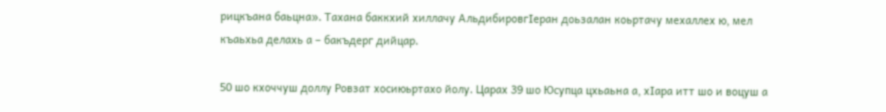рицкъана баьцна». Тахана баккхий хиллачу АльдибировгIеран доьзалан коьртачу мехаллех ю, мел къаьхьа делахь а – бакъдерг дийцар.

50 шо кхоччуш доллу Ровзат хосиюьртахо йолу. Царах 39 шо Юсупца цхьаьна а, хIара итт шо и воцуш а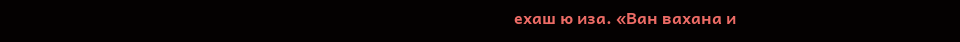ехаш ю иза. «Ван вахана и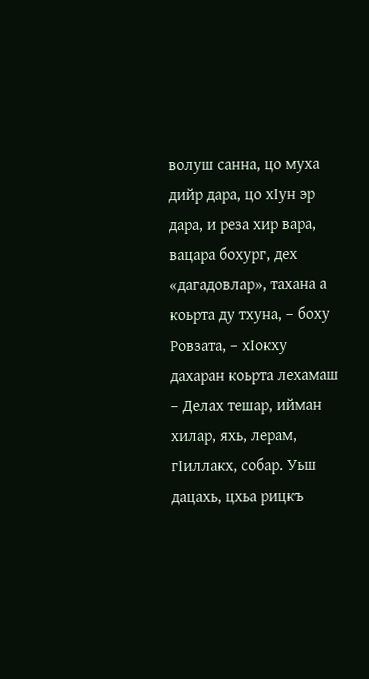волуш санна, цо муха дийр дара, цо хIун эр дара, и реза хир вара, вацара бохург, дех «дагадовлар», тахана а коьрта ду тхуна, – боху Ровзата, – хIокху дахаран коьрта лехамаш – Делах тешар, ийман хилар, яхь, лерам, гIиллакх, собар. Уьш дацахь, цхьа рицкъ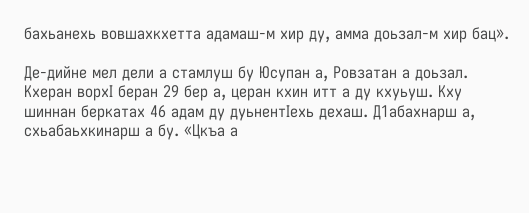бахьанехь вовшахкхетта адамаш-м хир ду, амма доьзал-м хир бац».

Де-дийне мел дели а стамлуш бу Юсупан а, Ровзатан а доьзал. Кхеран ворхI беран 29 бер а, церан кхин итт а ду кхуьуш. Кху шиннан беркатах 46 адам ду дуьнентIехь дехаш. Д1абахнарш а, схьабаьхкинарш а бу. «Цкъа а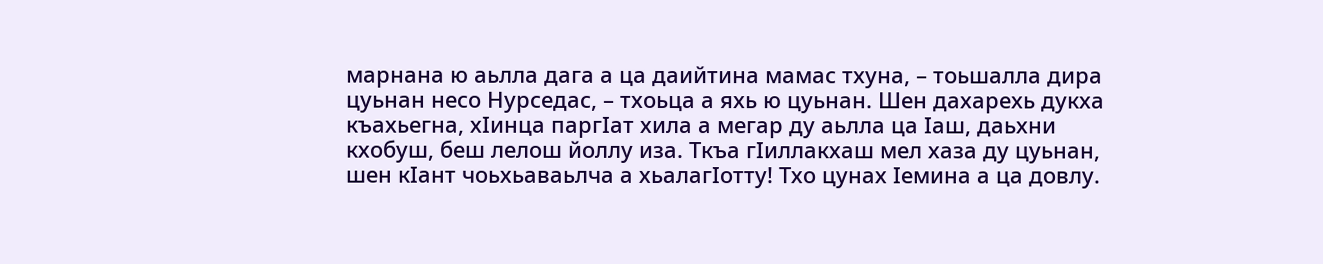марнана ю аьлла дага а ца даийтина мамас тхуна, – тоьшалла дира цуьнан несо Нурседас, – тхоьца а яхь ю цуьнан. Шен дахарехь дукха къахьегна, хIинца паргIат хила а мегар ду аьлла ца Iаш, даьхни кхобуш, беш лелош йоллу иза. Ткъа гIиллакхаш мел хаза ду цуьнан, шен кIант чоьхьаваьлча а хьалагIотту! Тхо цунах Iемина а ца довлу.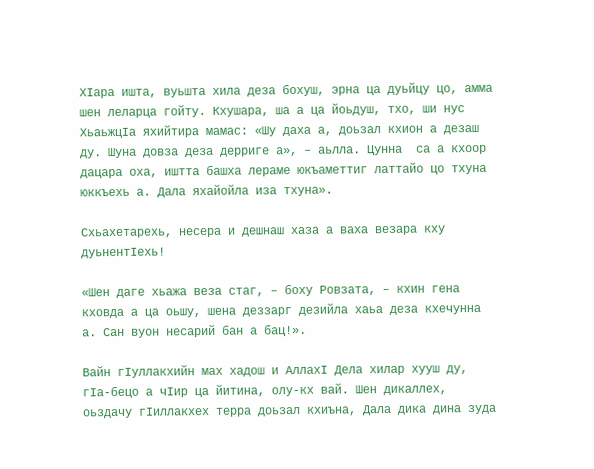ХIара ишта, вуьшта хила деза бохуш, эрна ца дуьйцу цо, амма шен леларца гойту. Кхушара, ша а ца йоьдуш, тхо, ши нус ХьаьжцIа яхийтира мамас: «Шу даха а, доьзал кхион а дезаш ду. Шуна довза деза дерриге а», – аьлла. Цунна  са а кхоор дацара оха, иштта башха лераме юкъаметтиг латтайо цо тхуна юккъехь а. Дала яхайойла иза тхуна».

Схьахетарехь, несера и дешнаш хаза а ваха везара кху дуьнентIехь!

«Шен даге хьажа веза стаг, – боху Ровзата, – кхин гена кховда а ца оьшу, шена деззарг дезийла хаьа деза кхечунна а. Сан вуон несарий бан а бац!».

Вайн гIуллакхийн мах хадош и АллахI Дела хилар хууш ду, гIа-бецо а чIир ца йитина, олу-кх вай. Шен дикаллех, оьздачу гIиллакхех терра доьзал кхиъна, Дала дика дина зуда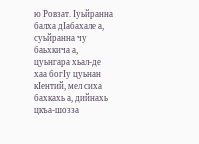ю Ровзат. Iуьйранна балха дIабахале а, суьйранна чу баьхкича а, цуьнгара хьал-де хаа богIу цуьнан кIентий, мел сиха бахкахь а, дийнахь цкъа-шозза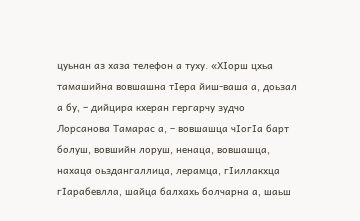цуьнан аз хаза телефон а туху. «ХIорш цхьа тамашийна вовшашна тIера йиш-ваша а, доьзал а бу, – дийцира кхеран гергарчу зудчо Лорсанова Тамарас а, – вовшашца чIогIа барт болуш, вовшийн лоруш, ненаца, вовшашца, нахаца оьздангаллица, лерамца, гIиллакхца гIарабевлла, шайца балхахь болчарна а, шаьш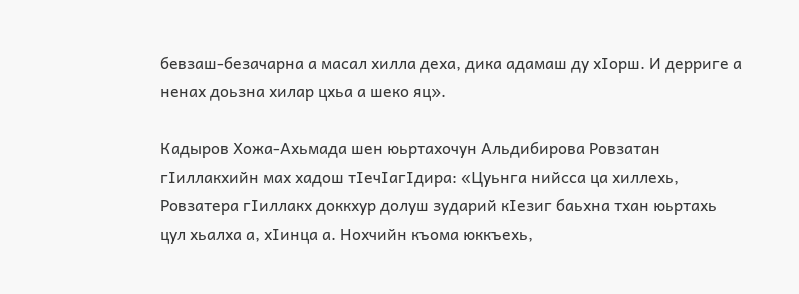бевзаш-безачарна а масал хилла деха, дика адамаш ду хIорш. И дерриге а ненах доьзна хилар цхьа а шеко яц».

Кадыров Хожа-Ахьмада шен юьртахочун Альдибирова Ровзатан гIиллакхийн мах хадош тIечIагIдира: «Цуьнга нийсса ца хиллехь, Ровзатера гIиллакх доккхур долуш зударий кІезиг баьхна тхан юьртахь цул хьалха а, хIинца а. Нохчийн къома юккъехь,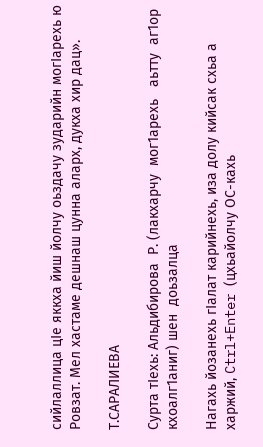сийлаллица цIе яккха йиш йолчу оьздачу зударийн могIарехь ю Ровзат. Мел хастаме дешнаш цунна аларх, дукха хир дац».

Т.САРАЛИЕВА

Сурта тІехь: Альдибирова  Р. (лакхарчу  мог1арехь   аьтту  аг1ор   кхоалг1аниг) шен  доьзалца

Нагахь йозанехь гIалат карийнехь, иза долу кийсак схьа а харжий, Ctrl+Enter (цхьайолчу ОС-кахь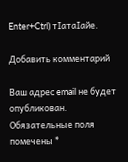Enter+Ctrl) тIатаIайе.

Добавить комментарий

Ваш адрес email не будет опубликован. Обязательные поля помечены *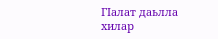ГIалат даьлла хилар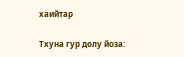хаийтар

Тхуна гур долу йоза: